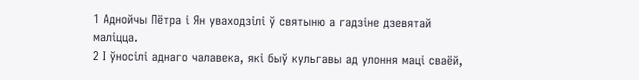1 Аднойчы Пётра і Ян уваходзілі ў святыню а гадзіне дзевятай маліцца.
2 І ўносілі аднаго чалавека, які быў кульгавы ад улоння маці сваёй,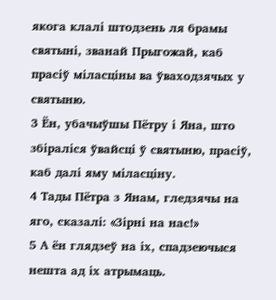якога клалі штодзень ля брамы святыні, званай Прыгожай, каб прасіў міласціны ва ўваходзячых у святыню.
3 Ён, убачыўшы Пётру і Яна, што збіраліся ўвайсці ў святыню, прасіў, каб далі яму міласціну.
4 Тады Пётра з Янам, гледзячы на яго, сказалі: «Зірні на нас!»
5 А ён глядзеў на іх, спадзеючыся нешта ад іх атрымаць.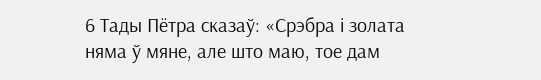6 Тады Пётра сказаў: «Срэбра і золата няма ў мяне, але што маю, тое дам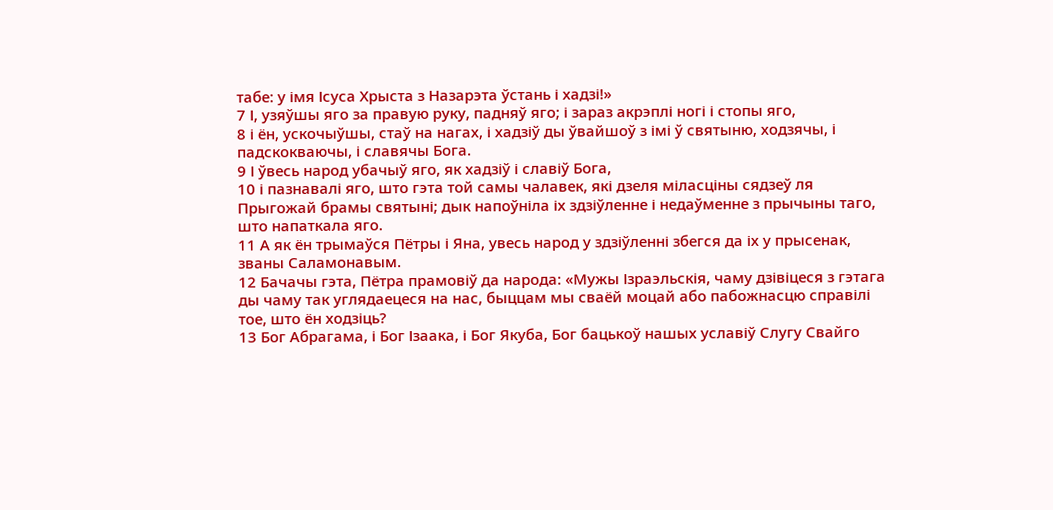табе: у імя Ісуса Хрыста з Назарэта ўстань і хадзі!»
7 І, узяўшы яго за правую руку, падняў яго; і зараз акрэплі ногі і стопы яго,
8 і ён, ускочыўшы, стаў на нагах, і хадзіў ды ўвайшоў з імі ў святыню, ходзячы, і падскокваючы, і славячы Бога.
9 І ўвесь народ убачыў яго, як хадзіў і славіў Бога,
10 і пазнавалі яго, што гэта той самы чалавек, які дзеля міласціны сядзеў ля Прыгожай брамы святыні; дык напоўніла іх здзіўленне і недаўменне з прычыны таго, што напаткала яго.
11 А як ён трымаўся Пётры і Яна, увесь народ у здзіўленні збегся да іх у прысенак, званы Саламонавым.
12 Бачачы гэта, Пётра прамовіў да народа: «Мужы Ізраэльскія, чаму дзівіцеся з гэтага ды чаму так углядаецеся на нас, быццам мы сваёй моцай або пабожнасцю справілі тое, што ён ходзіць?
13 Бог Абрагама, і Бог Ізаака, і Бог Якуба, Бог бацькоў нашых уславіў Слугу Свайго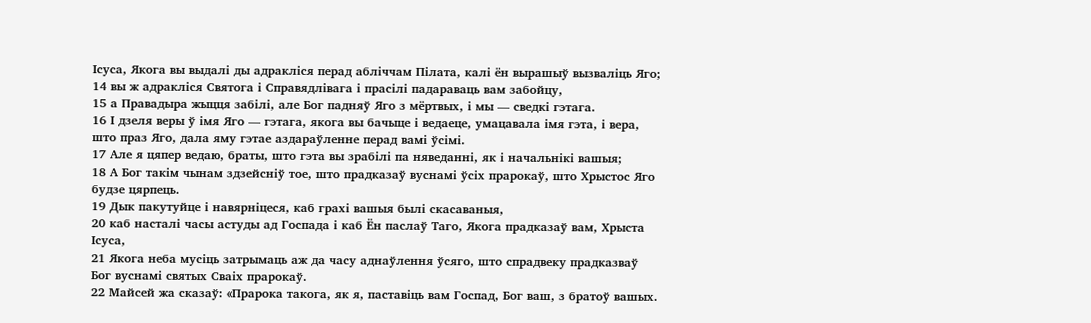Ісуса, Якога вы выдалі ды адракліся перад абліччам Пілата, калі ён вырашыў вызваліць Яго;
14 вы ж адракліся Святога і Справядлівага і прасілі падараваць вам забойцу,
15 а Правадыра жыцця забілі, але Бог падняў Яго з мёртвых, і мы — сведкі гэтага.
16 І дзеля веры ў імя Яго — гэтага, якога вы бачыце і ведаеце, умацавала імя гэта, і вера, што праз Яго, дала яму гэтае аздараўленне перад вамі ўсімі.
17 Але я цяпер ведаю, браты, што гэта вы зрабілі па няведанні, як і начальнікі вашыя;
18 А Бог такім чынам здзейсніў тое, што прадказаў вуснамі ўсіх прарокаў, што Хрыстос Яго будзе цярпець.
19 Дык пакутуйце і навярніцеся, каб грахі вашыя былі скасаваныя,
20 каб насталі часы астуды ад Госпада і каб Ён паслаў Таго, Якога прадказаў вам, Хрыста Ісуса,
21 Якога неба мусіць затрымаць аж да часу аднаўлення ўсяго, што спрадвеку прадказваў Бог вуснамі святых Сваіх прарокаў.
22 Майсей жа сказаў: «Прарока такога, як я, паставіць вам Госпад, Бог ваш, з братоў вашых.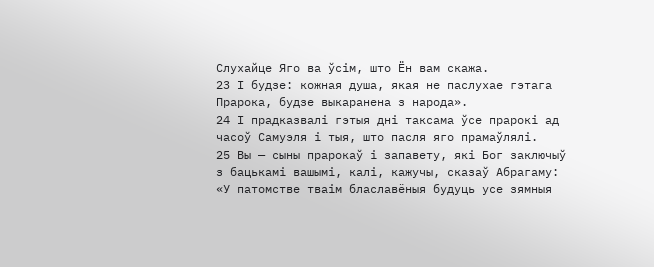Слухайце Яго ва ўсім, што Ён вам скажа.
23 І будзе: кожная душа, якая не паслухае гэтага Прарока, будзе выкаранена з народа».
24 І прадказвалі гэтыя дні таксама ўсе прарокі ад часоў Самуэля і тыя, што пасля яго прамаўлялі.
25 Вы — сыны прарокаў і запавету, які Бог заключыў з бацькамі вашымі, калі, кажучы, сказаў Абрагаму: «У патомстве тваім блаславёныя будуць усе зямныя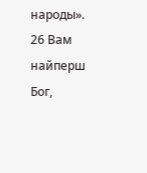народы».
26 Вам найперш Бог,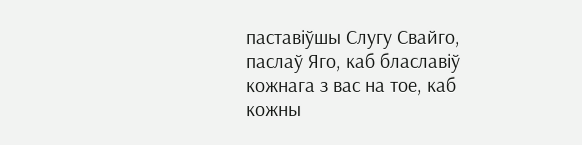паставіўшы Слугу Свайго, паслаў Яго, каб блаславіў кожнага з вас на тое, каб кожны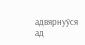адвярнуўся ад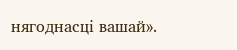нягоднасці вашай».